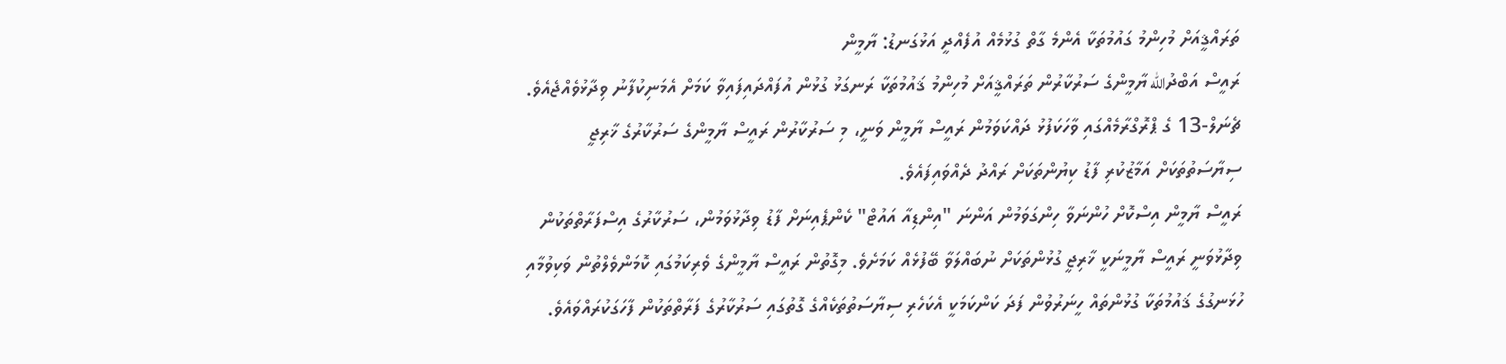ތަރައްޤީއަށް މުހިންމު ގައުމުތަކާ އެންމެ ގާތް ގުޅުމެއް އުފެއްދީ އަޅުގަނޑު: ޔާމީން
ރައީސް އަބްދުالله ޔާމީންގެ ސަރުކާރުން ތަރައްޤީއަށް މުހިންމު ޤައުމުތަކާ ރަނގަޅު ގުޅުން އުފައްދައިފައިވާ ކަމަށް އެމަނިކުފާނު ވިދާޅުވެއްޖެއެވެ.
ޗެނަލް-13 ގެ ޕްރޮގްރާމެއްގައި ވާހަކަފުޅު ދައްކަވަމުން ރައީސް ޔާމީން ވަނީ، މި ސަރުކާރުން ރައީސް ޔާމީންގެ ސަރުކާރުގެ ޚާރިޖީ ސިޔާސަތުތަކަށް އަމާޒުކުރި ފާޑު ކިޔުންތަކަށް ރައްދު ދެއްވައިފައެވެ.
ރައީސް ޔާމީން އިސްކޮށް ހުންނަވާ ހިންގަވަމުން އަންނަ "އިންޑިއާ އައުޓް" ކެންޕެއިނަށް ފާޑު ވިދާޅުވަމުން، ސަރުކާރުގެ އިސްފަރާތްތަކުން ވިދާޅުވަނީ ރައީސް ޔާމީނަކީ ޚާރިޖީ ގުޅުންތަކަށް ނުބައްލަވާ ބޭފުޅެއް ކަމަށެވެ. މިގޮތުން ރައީސް ޔާމީންގެ ވެރިކަމުގައި ކޮމަންވެލްތުން ވަކިވުމާއި ހުޅަނގުގެ ޤައުމުތަކާ ގުޅުންތައް ހީނަރުވުން ފަދަ ކަންކަމަކީ އެކަހެރި ސިޔާސަތުތަކެއްގެ ގޮތުގައި ސަރުކާރުގެ ފަރާތްތަކުން ފާހަގަކުރައްވައެވެ.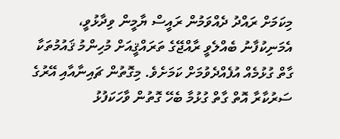މިކަމަށް ރައްދު ދެއްވަމުން ރައީސް ޔާމީން ވިދާޅުވީ، އެމަނިކުފާނު ބެއްލެވީ ރާއްޖޭގެ ތަރައްޤީއަށް މުހިންމު ޤައުމުތަކާ ގާތް ގުޅުމެއް އުފެއްދެވުމަށް ކަމަށެވެ. މިގޮތުން ޗައިނާއާއި އޭރުގެ ސަރުކާރާ އޮތް ގާތް ގުޅުމާ ބެހޭ ގޮތުން ވާހަކަފުޅު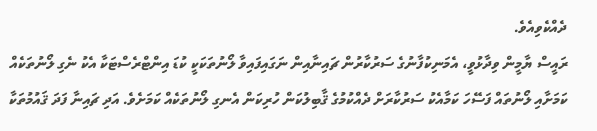ދެއްކެވިއެވެ.
ރައީސް ޔާމީން ވިދާޅުވީ، އެމަނިކުފާނުގެ ސަރުކާރުން ޗައިނާއިން ނަގައިފައިވާ ލޯނުތަކަކީ ކުޑަ އިންޓްރެސްޓަކާ އެކު ނެގި ލޯނުތަކެއް ކަމަށާއި ލޯނުތައް ފަސޭހަ ކަމާއެކު ސަރުކާރަށް ދެއްކުމުގެ ޤާބިލުކަން ހުރިކަން އެނގި ލޯނުތަކެއް ކަމަށެވެ. އަދި ޗައިނާ ފަދަ ޤައުމުތަކާ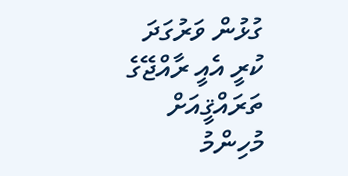ގުޅުން ވަރުގަދަ ކުރީ އެއީ ރާއްޖޭގެ ތަރައްޤީއަށް މުހިންމު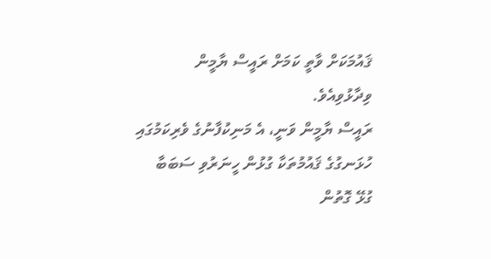ޤައުމަކަށް ވާތީ ކަމަށް ރައީސް ޔާމީން ވިދާޅުވިއެވެ.
ރައީސް ޔާމީން ވަނީ، އެ މަނިކުފާނުގެ ވެރިކަމުގައި ހުޅަނގުގެ ޤައުމުތަކާ ގުޅުން ހީނަރުވި ސަބަބާ ގުޅޭ ގޮތުން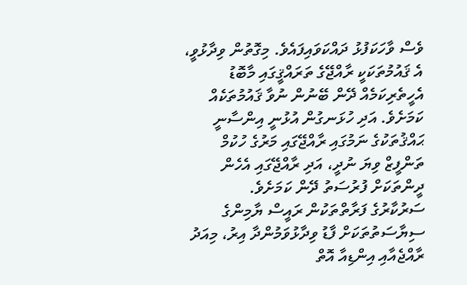ވެސް ވާހަކަފުޅު ދައްކަވައިފައެވެ. މިގޮތުން ވިދާޅުވީ، އެ ޤައުމުތަކަކީ ރާއްޖޭގެ ތަރައްޤީގައި މާބޮޑު އެހީތެރިކަމެއް ދޭން ބޭނުން ނުވާ ޤައުމުތަކެއް ކަމަށެވެ. އަދި ހުޅަނގުން އުޅުނީ އިންސާނީ ޙައްޤުތަކުގެ ނަމުގައި ރާއްޖޭގައި މަރުގެ ހުކުމް ތަންފީޒް ވިޔަ ނުދީ، އަދި ރާއްޖޭގައި އެހެން ދީންތަކަށް ފުރުސަތު ދޭން ކަމަށެވެ.
ސަރުކާރުގެ ފަރާތްތަކުން ރައީސް ޔާމިންގެ ސިޔާސަތުތަކަށް ފާޑު ވިދާޅުވަމުންދާ އިރު، މިއަދު ރާއްޖެއާއި އިންޑިއާ އޮތް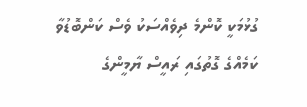ގުޅުމަކީ ކޮންމެ ދިވެއްސަކު ވެސް ކަންބޮޑުވާ ކަމެއްގެ ގޮތުގައި ރައީސް ޔާމީންގެ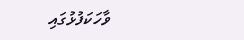ވާހަކަފުޅުގައި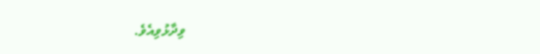ވިދާޅުވިއެވެ.